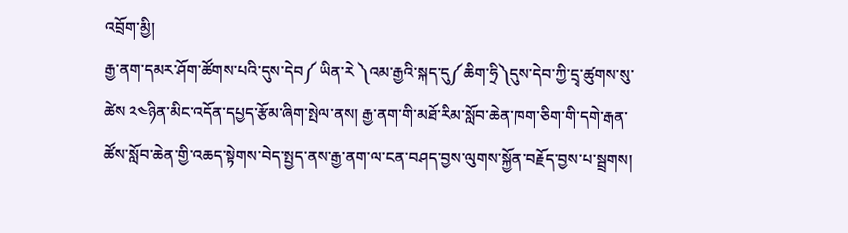འབྲོག་མྱི།
རྒྱ་ནག་དམར་ཤོག་ཚོགས་པའི་དུས་དེབ༼ ཡིན་རེ ༽འམ་རྒྱའི་སྐད་དུ༼ཆིག་ཧྲི༽དུས་དེབ་ཀྱི་དྲྭ་ཚུགས་སུ་ཚེས ༢༤ཉིན་མིང་འདོན་དཔྱད་རྩོམ་ཞིག་སྤེལ་ནས། རྒྱ་ནག་གི་མཐོ་རིམ་སློབ་ཆེན་ཁག་ཅིག་གི་དགེ་རྒན་ཚོས་སློབ་ཆེན་གྱི་འཆད་སྟེགས་བེད་སྤྱད་ནས་རྒྱ་ནག་ལ་ངན་བཤད་བྱས་ལུགས་སྐྱོན་བརྗོད་བྱས་པ་སྦྲགས།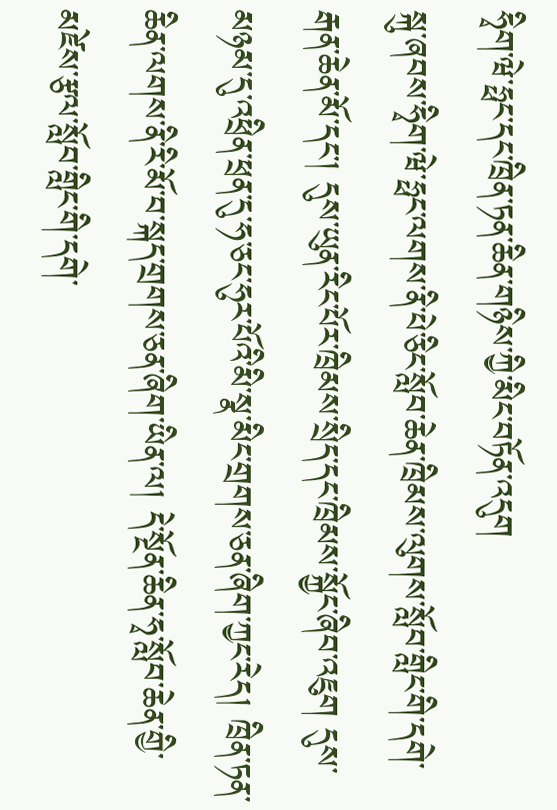ཧྭིག་ཝེ་ཧྥང་དང་ཁྲིན་ཏན་ཆིན་གཉིས་ཀྱི་མིང་བཏོན་འདུག
སྐུ་ཞབས་ཧྭིག་ཝེ་ཧྥང་ལགས་ནི་པེ་ཅིང་སློབ་ཆེན་ཁྲིམས་ལུགས་སློབ་གླིང་གི་དགེ་ རྒན་ཆེན་མོ་དང་། དུས་ཡུན་རིང་པོར་ཁྲིམས་སྲིད་དང་ཁྲིམས་སྐྱོང་ཞིབ་འཇུག དུས་མཉམ་དུ་འཕྲིན་ཕྲན་དུ་ཧ་ཅང་ཧུར་པོའི་མི་སྣ་མིང་གྲགས་ཅན་ཞིག་ཀྱང་རེད། ཁྲིན་ཏན་ཆིན་ལགས་ནི་རི་མོ་བ་སྐད་གྲགས་ཅན་ཞིག་ཡིན་ལ། དེ་སྔོན་ཆིན་ཧྭ་སློབ་ཆེན་གྱི་མཛེས་རྩལ་སློབ་གླིང་གི་དགེ་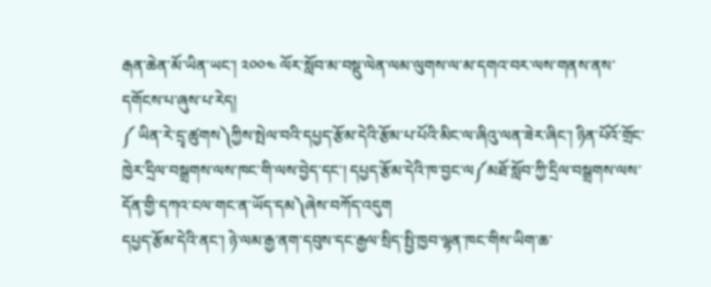རྒན་ཆེན་མོ་ཡིན་ཡང་། ༢༠༠༤ ལོར་སློབ་མ་བསྡུ་ལེན་ལམ་ལུགས་ལ་མ་དགའ་བར་ལས་གནས་ནས་དགོངས་པ་ཞུས་པ་རེད།
༼ ཡིན་རེ་དྲྭ་ཚུགས༽ཀྱིས་སྤེལ་བའི་དཔྱད་རྩོམ་དེའི་རྩོམ་པ་པོའི་མིང་ལ་ཞིའུ་ལན་ཟེར་ཞིང་། ཉིན་པོའོ་གྲོང་ཁྱེར་དྲིལ་བསྒྲགས་ལས་ཁང་གི་ལས་བྱེད་དང་། དཔྱད་རྩོམ་དེའི་ཁ་བྱང་ལ༼མཐོ་སློབ་ཀྱི་དྲིལ་བསྒྲགས་ལས་དོན་གྱི་དཀའ་ངལ་གང་ན་ཡོད་དམ༽ཞེས་བཀོད་འདུག
དཔྱད་རྩོམ་དེའི་ནང་། ཉེ་ལམ་རྒྱ་ནག་དབུས་དང་རྒྱལ་སྲིད་སྤྱི་ཁྱབ་ལྷན་ཁང་གིས་ཡིག་ཆ་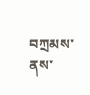བཀྲམས་ནས་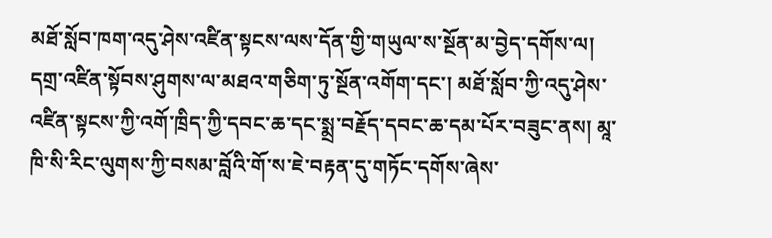མཐོ་སློབ་ཁག་འདུ་ཤེས་འཛིན་སྟངས་ལས་དོན་གྱི་གཡུལ་ས་སྔོན་མ་བྱེད་དགོས་ལ། དགྲ་འཛིན་སྟོབས་ཤུགས་ལ་མཐའ་གཅིག་ཏུ་སྔོན་འགོག་དང་། མཐོ་སློབ་ཀྱི་འདུ་ཤེས་འཛིན་སྟངས་ཀྱི་འགོ་ཁྲིད་ཀྱི་དབང་ཆ་དང་སྨྲ་བརྗོད་དབང་ཆ་དམ་པོར་བཟུང་ནས། མཱ་ཁི་སི་རིང་ལུགས་ཀྱི་བསམ་བློའི་གོ་ས་ཇེ་བརྟན་དུ་གཏོང་དགོས་ཞེས་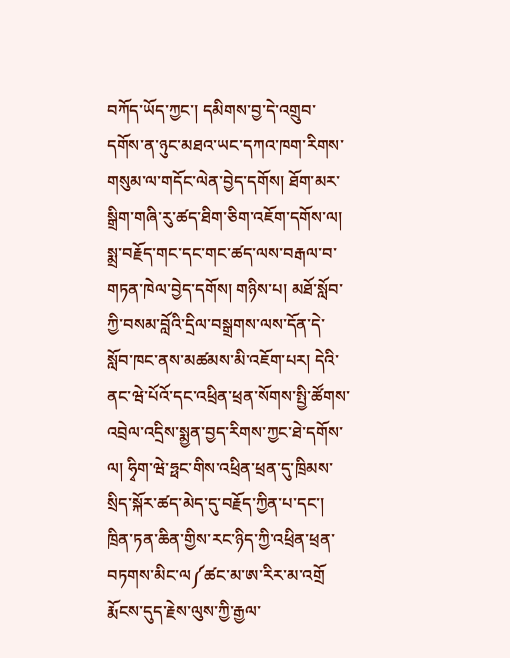བཀོད་ཡོད་ཀྱང་། དམིགས་བྱ་དེ་འགྲུབ་དགོས་ན་ཉུང་མཐའ་ཡང་དཀའ་ཁག་རིགས་གསུམ་ལ་གདོང་ལེན་བྱེད་དགོས། ཐོག་མར་སྒྲིག་གཞི་རུ་ཚད་ཐིག་ཅིག་འཇོག་དགོས་ལ། སྨྲ་བརྗོད་གང་དང་གང་ཚད་ལས་བརྒལ་བ་གཏན་ཁེལ་བྱེད་དགོས། གཉིས་པ། མཐོ་སློབ་ཀྱི་བསམ་བློའི་དྲིལ་བསྒྲགས་ལས་དོན་དེ་སློབ་ཁང་ནས་མཚམས་མི་འཇོག་པར། དེའི་ནང་ཝེ་པོའོ་དང་འཕྲིན་ཕྲན་སོགས་སྤྱི་ཚོགས་འབྲེལ་འདྲིས་སྨྱན་བྱད་རིགས་ཀྱང་ཐེ་དགོས་ལ། ཧྭིག་ཝེ་ཧྥང་གིས་འཕྲིན་ཕྲན་དུ་ཁྲིམས་སྲིད་སྐོར་ཚད་མེད་དུ་བརྗོད་ཀྱིན་པ་དང་། ཁྲིན་ཏན་ཆིན་གྱིས་རང་ཉིད་ཀྱི་འཕྲིན་ཕྲན་བཏགས་མིང་ལ༼ཚང་མ་ཨ་རིར་མ་འགྲོ རྨོངས་དུད་རྗེས་ལུས་ཀྱི་རྒྱལ་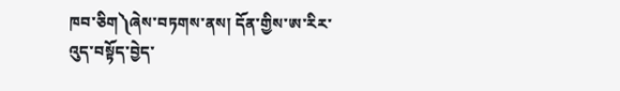ཁབ་ཅིག༽ཞེས་བཏགས་ནས། དོན་གྱིས་ཨ་རིར་འུད་བསྟོད་བྱེད་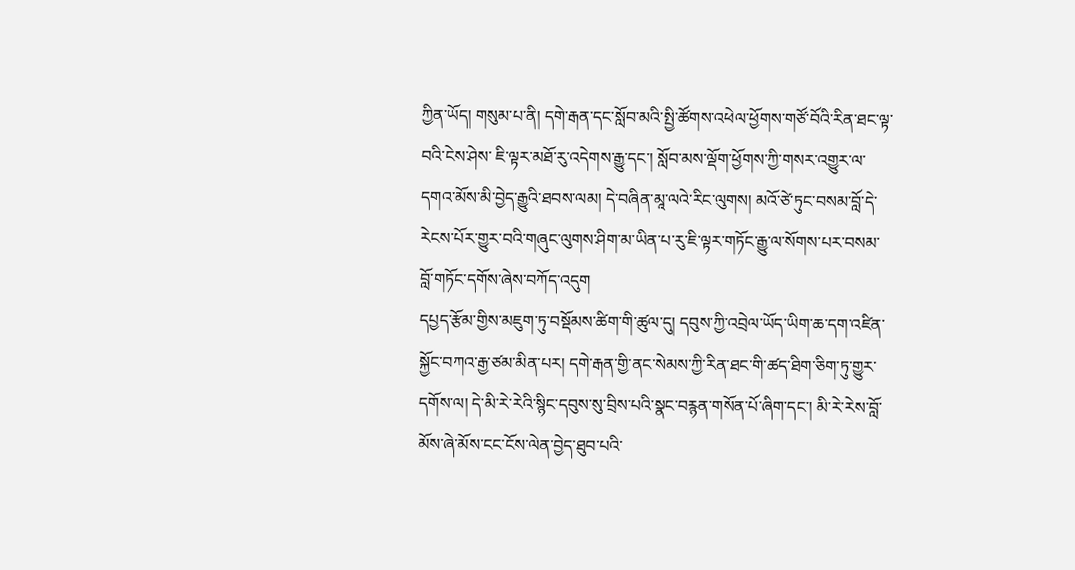ཀྱིན་ཡོད། གསུམ་པ་ནི། དགེ་རྒན་དང་སློབ་མའི་སྤྱི་ཚོགས་འཕེལ་ཕྱོགས་གཙོ་བོའི་རིན་ཐང་ལྟ་བའི་ངེས་ཤེས་ ཇི་ལྟར་མཐོ་རུ་འདེགས་རྒྱུ་དང་། སློབ་མས་ལྡོག་ཕྱོགས་ཀྱི་གསར་འགྱུར་ལ་དགའ་མོས་མི་བྱེད་རྒྱུའི་ཐབས་ལམ། དེ་བཞིན་མཱ་ལའེ་རིང་ལུགས། མའོ་ཙེ་ཏུང་བསམ་བློ་དེ་རེངས་པོར་གྱུར་བའི་གཞུང་ལུགས་ཤིག་མ་ཡིན་པ་རུ་ཇི་ལྟར་གཏོང་རྒྱུ་ལ་སོགས་པར་བསམ་བློ་གཏོང་དགོས་ཞེས་བཀོད་འདུག
དཔྱད་རྩོམ་གྱིས་མཇུག་ཏུ་བསྡོམས་ཚིག་གི་ཚུལ་དུ། དབུས་ཀྱི་འབྲེལ་ཡོད་ཡིག་ཆ་དག་འཛིན་སྐྱོང་བཀའ་རྒྱ་ཙམ་མིན་པར། དགེ་རྒན་གྱི་ནང་སེམས་ཀྱི་རིན་ཐང་གི་ཚད་ཐིག་ཅིག་ཏུ་གྱུར་དགོས་ལ། དེ་མི་རེ་རེའི་སྙིང་དབུས་སུ་བྲིས་པའི་སྣང་བརྙན་གསོན་པོ་ཞིག་དང་། མི་རེ་རེས་བློ་མོས་ཞེ་མོས་ངང་ངོས་ལེན་བྱེད་ཐུབ་པའི་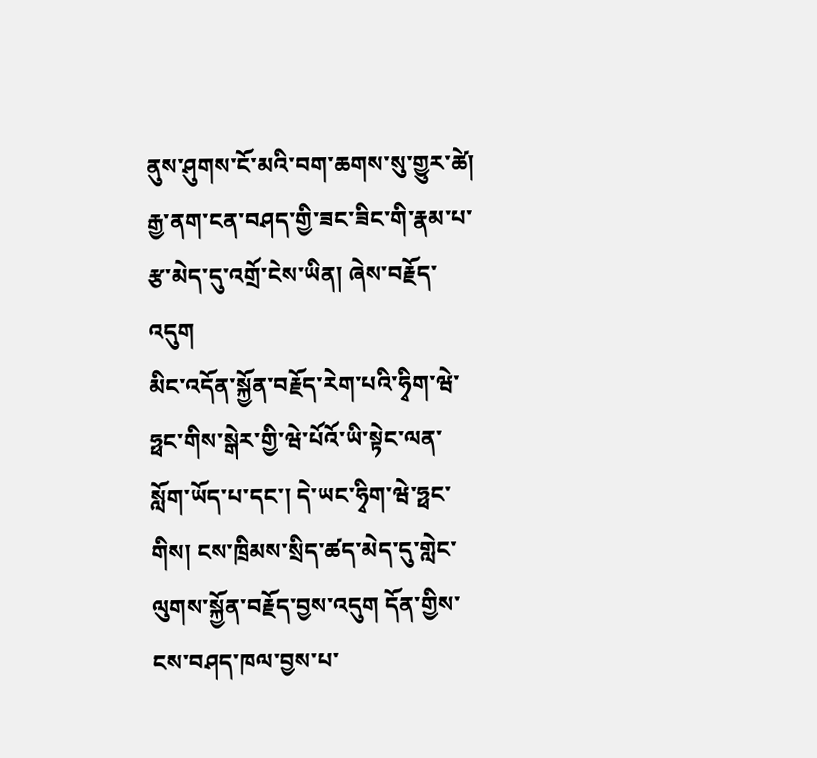ནུས་ཤུགས་ངོ་མའི་བག་ཆགས་སུ་གྱུར་ཚེ། རྒྱ་ནག་ངན་བཤད་གྱི་ཟང་ཟིང་གི་རྣམ་པ་རྩ་མེད་དུ་འགྲོ་ངེས་ཡིན། ཞེས་བརྗོད་འདུག
མིང་འདོན་སྐྱོན་བརྗོད་རེག་པའི་ཧྭིག་ཝེ་ཧྥང་གིས་སྒེར་གྱི་ཝེ་པོའོ་ཡི་སྟེང་ལན་སློག་ཡོད་པ་དང་། དེ་ཡང་ཧྭིག་ཝེ་ཧྥང་གིས། ངས་ཁྲིམས་སྲིད་ཚད་མེད་དུ་གླེང་ལུགས་སྐྱོན་བརྗོད་བྱས་འདུག དོན་གྱིས་ངས་བཤད་ཁལ་བྱས་པ་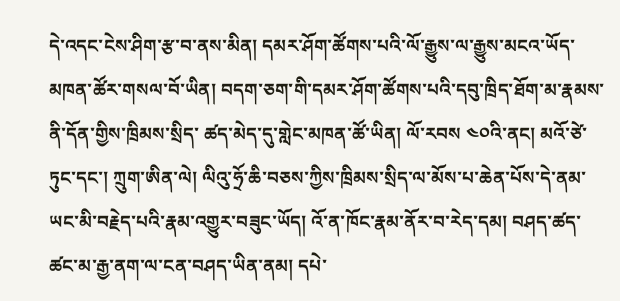དེ་འདང་ངེས་ཤིག་རྩ་བ་ནས་མིན། དམར་ཤོག་ཚོགས་པའི་ལོ་རྒྱུས་ལ་རྒྱུས་མངའ་ཡོད་མཁན་ཚོར་གསལ་བོ་ཡིན། བདག་ཅག་གི་དམར་ཤོག་ཚོགས་པའི་དབུ་ཁྲིད་ཐོག་མ་རྣམས་ནི་དོན་གྱིས་ཁྲིམས་སྲིད་ ཚད་མེད་དུ་གླེང་མཁན་ཚོ་ཡིན། ལོ་རབས ༤༠འི་ནང། མའོ་ཙེ་ཏུང་དང་། ཀྲུག་ཨིན་ལེ། ལིའུ་ཧྲོ་ཆི་བཅས་ཀྱིས་ཁྲིམས་སྲིད་ལ་མོས་པ་ཆེན་པོས་དེ་ནམ་ཡང་མི་བརྗེད་པའི་རྣམ་འགྱུར་བཟུང་ཡོད། འོ་ན་ཁོང་རྣམ་ནོར་བ་རེད་དམ། བཤད་ཚད་ཚང་མ་རྒྱ་ནག་ལ་ངན་བཤད་ཡིན་ནམ། དཔེ་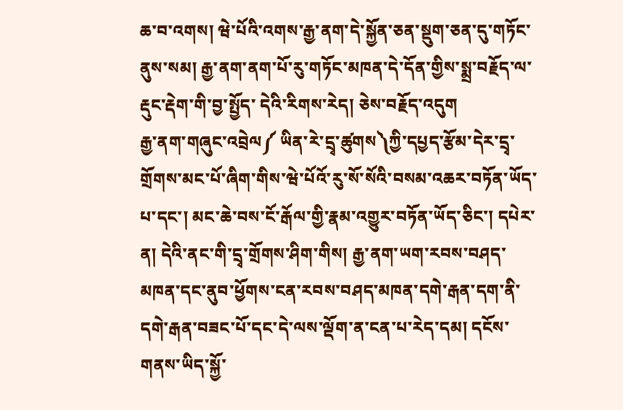ཆ་བ་འགས། ཝེ་པོའི་འགས་རྒྱ་ནག་དེ་སྐྱོན་ཅན་སྡུག་ཅན་དུ་གཏོང་ནུས་སམ། རྒྱ་ནག་ནག་པོ་རུ་གཏོང་མཁན་དེ་དོན་གྱིས་སྨྲ་བརྗོད་ལ་རྡུང་རྡེག་གི་བྱ་སྤྱོད་ དེའི་རིགས་རེད། ཅེས་བརྗོད་འདུག
རྒྱ་ནག་གཞུང་འབྲེལ༼ ཡིན་རེ་དྲྭ་ཚུགས༽ཀྱི་དཔྱད་རྩོམ་དེར་དྲྭ་གྲོགས་མང་པོ་ཞིག་གིས་ཝེ་པོའོ་རུ་སོ་སོའི་བསམ་འཆར་བཏོན་ཡོད་པ་དང་། མང་ཆེ་བས་ངོ་རྒོལ་གྱི་རྣམ་འགྱུར་བཏོན་ཡོད་ཅིང་། དཔེར་ན། དེའི་ནང་གི་དྲྭ་གྲོགས་ཤིག་གིས། རྒྱ་ནག་ཡག་རབས་བཤད་མཁན་དང་ནུབ་ཕྱོགས་ངན་རབས་བཤད་མཁན་དགེ་རྒན་དག་ནི་དགེ་རྒན་བཟང་པོ་དང་དེ་ལས་ལྡོག་ན་ངན་པ་རེད་དམ། དངོས་གནས་ཡིད་སྐྱོ་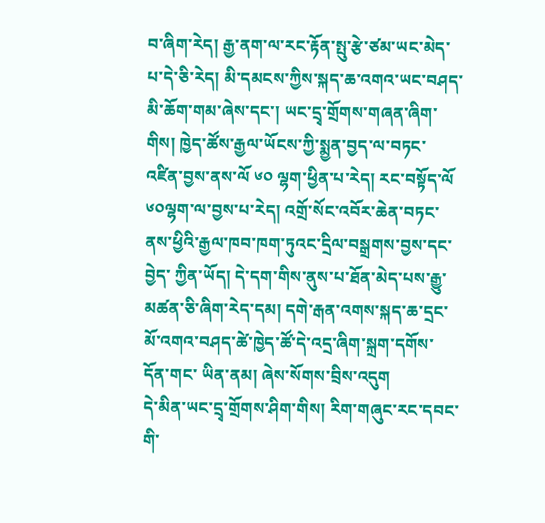བ་ཞིག་རེད། རྒྱ་ནག་ལ་རང་རྟོན་སྤུ་རྩེ་ཙམ་ཡང་མེད་པ་དེ་ཅི་རེད། མི་དམངས་ཀྱིས་སྐད་ཆ་འགའ་ཡང་བཤད་མི་ཆོག་གམ་ཞེས་དང་། ཡང་དྲྭ་གྲོགས་གཞན་ཞིག་གིས། ཁྱེད་ཚོས་རྒྱལ་ཡོངས་ཀྱི་སྨྱན་བྱད་ལ་བཏང་འཛིན་བྱས་ནས་ལོ ༦༠ ལྷག་ཕྱིན་པ་རེད། རང་བསྟོད་ལོ ༦༠ལྷག་ལ་བྱས་པ་རེད། འགྲོ་སོང་འབོར་ཆེན་བཏང་ནས་ཕྱིའི་རྒྱལ་ཁབ་ཁག་ཏུའང་དྲིལ་བསྒྲགས་བྱས་དང་བྱེད་ ཀྱིན་ཡོད། དེ་དག་གིས་ནུས་པ་ཐོན་མེད་པས་རྒྱུ་མཚན་ཅི་ཞིག་རེད་དམ། དགེ་རྒན་འགས་སྐད་ཆ་དྲང་མོ་འགའ་བཤད་ཚེ་ཁྱེད་ཚོ་དེ་འདྲ་ཞིག་སྐྲག་དགོས་དོན་གང་ ཡིན་ནམ། ཞེས་སོགས་བྲིས་འདུག
དེ་མིན་ཡང་དྲྭ་གྲོགས་ཤིག་གིས། རིག་གཞུང་རང་དབང་གི་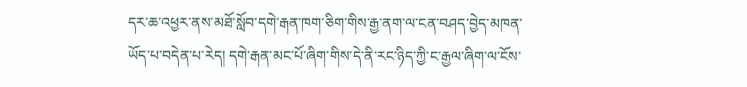དར་ཆ་འཕྱར་ནས་མཐོ་སློབ་དགེ་རྒན་ཁག་ཅིག་གིས་རྒྱ་ནག་ལ་ངན་བཤད་བྱེད་མཁན་ཡོད་པ་བདེན་པ་རེད། དགེ་རྒན་མང་པོ་ཞིག་གིས་དེ་ནི་རང་ཉིད་ཀྱི་ང་རྒྱལ་ཞིག་ལ་ངོས་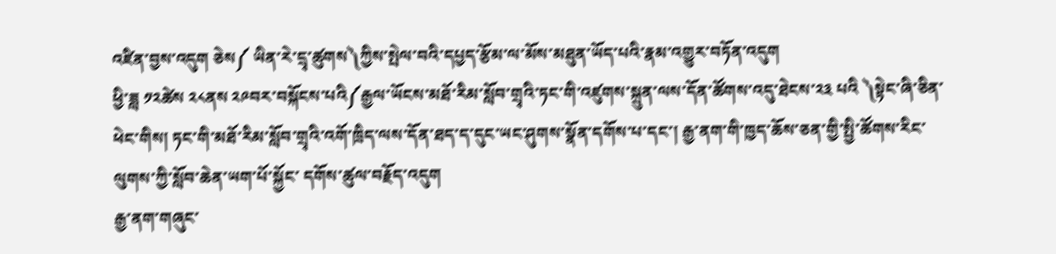འཛིན་བྱས་འདུག ཅེས༼ ཡིན་རེ་དྲྭ་ཚུགས༽ཀྱིས་སྤེལ་བའི་དཔྱད་རྩོམ་ལ་མོས་མཐུན་ཡོད་པའི་རྣམ་འགྱུར་བཏོན་འདུག
ཕྱི་ཟླ ༡༢ཚེས ༢༨ནས ༢༩བར་བསྐོངས་པའི༼རྒྱལ་ཡོངས་མཐོ་རིམ་སློབ་གྲྭའི་ཏང་གི་འཛུགས་སྐྲུན་ལས་དོན་ཚོགས་འདུ་ཐེངས་༢༣ པའི ༽སྟེང་ཞི་ཅིན་ཕེང་གིས། ཏང་གི་མཐོ་རིམ་སློབ་གྲྭའི་འགོ་ཁྲིད་ལས་དོན་ཐད་ད་དུང་ཡང་ཤུགས་སྣོན་དགོས་པ་དང་། རྒྱ་ནག་གི་ཁྱད་ཆོས་ཅན་གྱི་སྤྱི་ཚོགས་རིང་ལུགས་ཀྱི་སློབ་ཆེན་ཡག་པོ་སྐྱོང་ དགོས་ཚུལ་བརྗོད་འདུག
རྒྱ་ནག་གཞུང་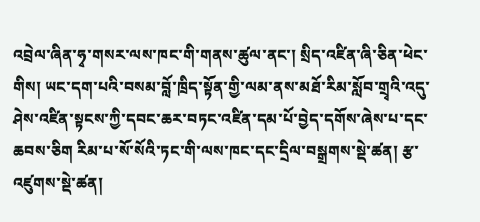འབྲེལ་ཞིན་ཧྭ་གསར་ལས་ཁང་གི་གནས་ཚུལ་ནང་། སྲིད་འཛིན་ཞི་ཅིན་ཕེང་གིས། ཡང་དག་པའི་བསམ་བློ་ཁྲིད་སྟོན་གྱི་ལམ་ནས་མཐོ་རིམ་སློབ་གྲྭའི་འདུ་ཤེས་འཛིན་སྟངས་ཀྱི་དབང་ཆར་བཏང་འཛིན་དམ་པོ་བྱེད་དགོས་ཞེས་པ་དང་ཆབས་ཅིག རིམ་པ་སོ་སོའི་ཏང་གི་ལས་ཁང་དང་དྲིལ་བསྒྲགས་སྡེ་ཚན། རྩ་འཛུགས་སྡེ་ཚན།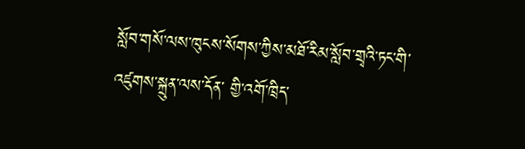སློབ་གསོ་ལས་ཁུངས་སོགས་ཀྱིས་མཐོ་རིམ་སློབ་གྲྭའི་ཏང་གི་འཛུགས་སྐྲུན་ལས་དོན་ གྱི་འགོ་ཁྲིད་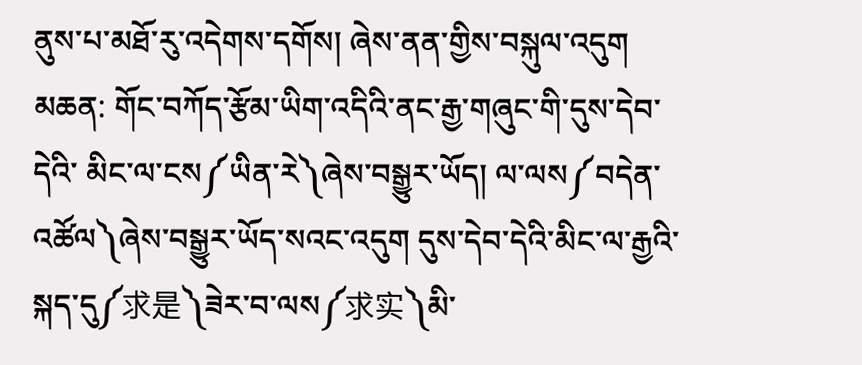ནུས་པ་མཐོ་རུ་འདེགས་དགོས། ཞེས་ནན་གྱིས་བསྐུལ་འདུག
མཆན: གོང་བཀོད་རྩོམ་ཡིག་འདིའི་ནང་རྒྱ་གཞུང་གི་དུས་དེབ་དེའི་ མིང་ལ་ངས༼ཡིན་རེ༽ཞེས་བསྒྱུར་ཡོད། ལ་ལས༼བདེན་འཚོལ༽ཞེས་བསྒྱུར་ཡོད་སའང་འདུག དུས་དེབ་དེའི་མིང་ལ་རྒྱའི་སྐད་དུ༼求是༽ཟེར་བ་ལས༼求实༽མི་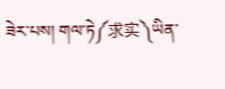ཟེར་པས། གལ་ཏེ༼求实༽ཡིན་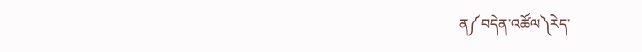ན༼བདེན་འཚོལ༽རེད་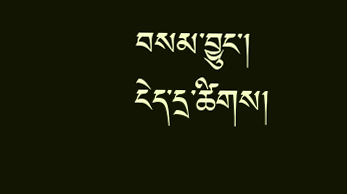བསམ་བྱུང་།
ངེད་དྲ་ཚིགས།